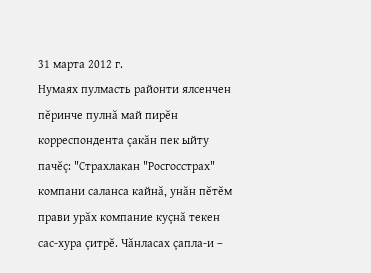31 марта 2012 г.
Нумаях пулмасть районти ялсенчен пĕринче пулнă май пирĕн корреспондента çакăн пек ыйту пачĕç: "Страхлакан "Росгосстрах" компани саланса кайнă, унăн пĕтĕм прави урăх компание куçнă текен сас-хура çитрĕ. Чăнласах çапла-и –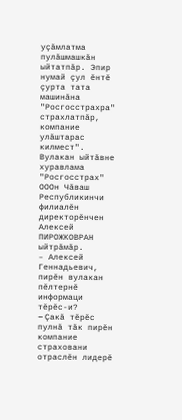уçăмлатма пулăшмашкăн ыйтатпăр. Эпир нумай çул ĕнтĕ çурта тата машинăна "Росгосстрахра" страхлатпăр, компание улăштарас килмест".
Вулакан ыйтăвне хуравлама "Росгосстрах" ОООн Чăваш Республикинчи филиалĕн директорĕнчен Алексей ПИРОЖКОВРАН ыйтрăмăр.
– Алексей Геннадьевич, пирĕн вулакан пĕлтернĕ информаци тĕрĕс-и?
– Çакă тĕрĕс пулнă тăк пирĕн компание страховани отраслĕн лидерĕ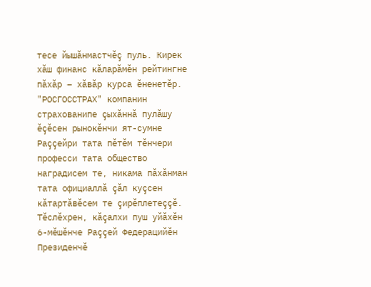тесе йышăнмастчĕç пуль. Кирек хăш финанс кăларăмĕн рейтингне пăхăр – хăвăр курса ĕненетĕр. "РОСГОССТРАХ" компанин страхованипе çыхăннă пулăшу ĕçĕсен рынокĕнчи ят-сумне Раççейри тата пĕтĕм тĕнчери професси тата общество наградисем те, никама пăхăнман тата официаллă çăл куçсен кăтартăвĕсем те çирĕплетеççĕ. Тĕслĕхрен, кăçалхи пуш уйăхĕн 6-мĕшĕнче Раççей Федерацийĕн Президенчĕ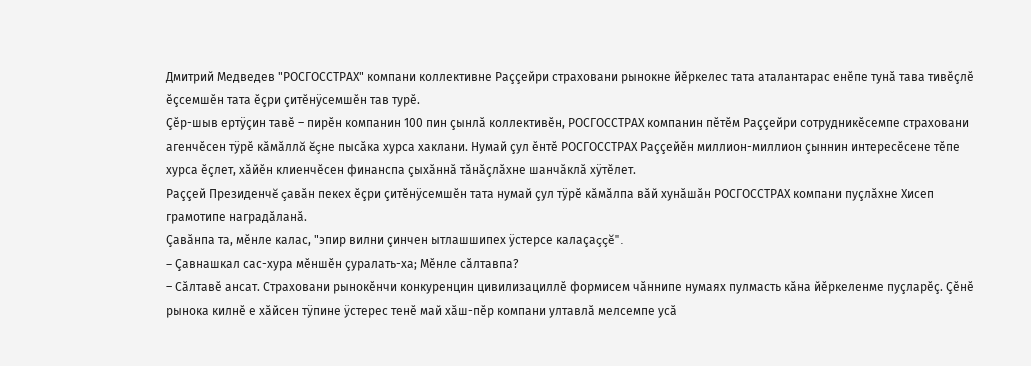Дмитрий Медведев "РОСГОССТРАХ" компани коллективне Раççейри страховани рынокне йĕркелес тата аталантарас енĕпе тунă тава тивĕçлĕ ĕçсемшĕн тата ĕçри çитĕнÿсемшĕн тав турĕ.
Çĕр-шыв ертÿçин тавĕ – пирĕн компанин 100 пин çынлă коллективĕн, РОСГОССТРАХ компанин пĕтĕм Раççейри сотрудникĕсемпе страховани агенчĕсен тÿрĕ кăмăллă ĕçне пысăка хурса хаклани. Нумай çул ĕнтĕ РОСГОССТРАХ Раççейĕн миллион-миллион çыннин интересĕсене тĕпе хурса ĕçлет, хăйĕн клиенчĕсен финанспа çыхăннă тăнăçлăхне шанчăклă хÿтĕлет.
Раççей Президенчĕ çавăн пекех ĕçри çитĕнÿсемшĕн тата нумай çул тÿрĕ кăмăлпа вăй хунăшăн РОСГОССТРАХ компани пуçлăхне Хисеп грамотипе наградăланă.
Çавăнпа та, мĕнле калас, "эпир вилни çинчен ытлашшипех ÿстерсе калаçаççĕ".
– Çавнашкал сас-хура мĕншĕн çуралать-ха; Мĕнле сăлтавпа?
– Сăлтавĕ ансат. Страховани рынокĕнчи конкуренцин цивилизациллĕ формисем чăннипе нумаях пулмасть кăна йĕркеленме пуçларĕç. Çĕнĕ рынока килнĕ е хăйсен тÿпине ÿстерес тенĕ май хăш-пĕр компани ултавлă мелсемпе усă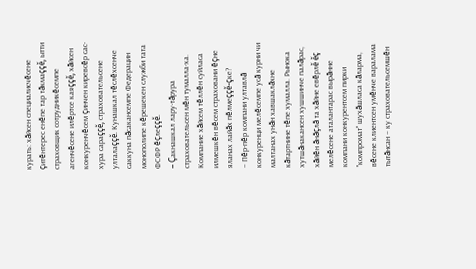курать: хăйсен специалисчĕсене çитĕнтерес енĕпе тар тăкмаççĕ, ытти страховщик сотрудникĕсемпе агенчĕсене илĕртсе каяççĕ, хăйсен конкуренчĕсем çинчен киревсĕр сас-хура сараççĕ, страховательсене улталаççĕ. Кунашкал тĕслĕхсенче саккуна пăсакансемпе Федерацин монополипе кĕрешекен служби тата ФСФР ĕçлеççĕ.
– Çакнашкал лару-тăрура страховательсен мĕн тумалла-ха. Компание хăйсем тĕллĕн суйласа илмешкĕн вĕсем страховани ĕçне яланах лайăх пĕлмеççĕ-çке?
– Пĕр-пĕр компани ултавлă конкуренци мелĕсемпе усă курни чи малтанах унăн хавшаклăхне кăтартнине тĕпе хумалла. Рынока хутшăнакансен хушшинче палăрас, хăйĕн ăнăçлă та хăйне евĕрлĕ ĕç мелĕсене аталантарас вырăнне компани конкурентсем пирки "компромат" шухăшласа кăларма, вĕсене клиентсен умĕнче варалама тытăнсан – ку страховательсемшĕн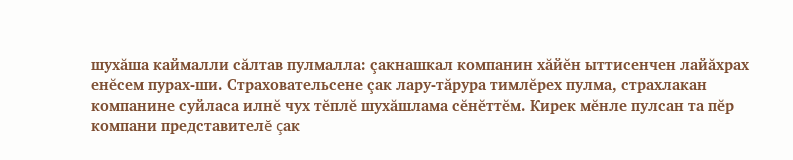шухăша каймалли сăлтав пулмалла: çакнашкал компанин хăйĕн ыттисенчен лайăхрах енĕсем пурах-ши. Страховательсене çак лару-тăрура тимлĕрех пулма, страхлакан компанине суйласа илнĕ чух тĕплĕ шухăшлама сĕнĕттĕм. Кирек мĕнле пулсан та пĕр компани представителĕ çак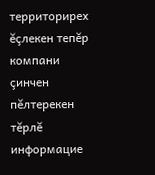территорирех ĕçлекен тепĕр компани çинчен пĕлтерекен тĕрлĕ информацие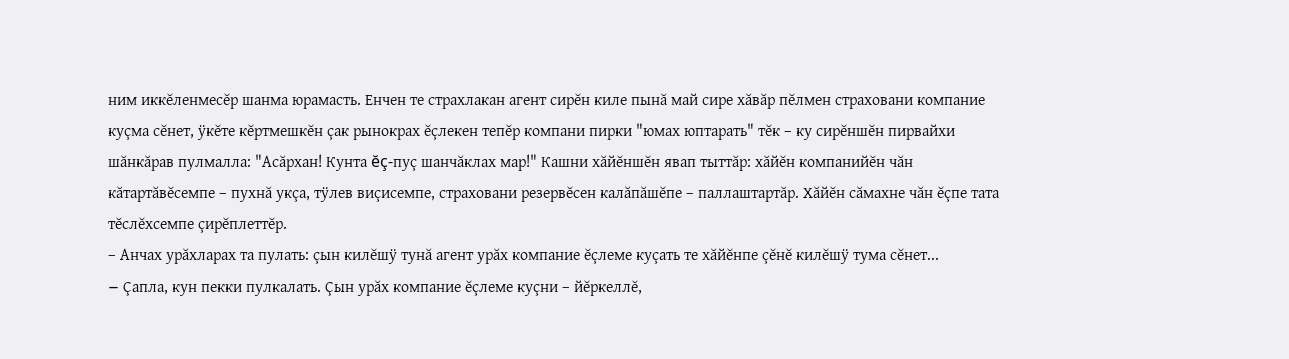ним иккĕленмесĕр шанма юрамасть. Енчен те страхлакан агент сирĕн киле пынă май сире хăвăр пĕлмен страховани компание куçма сĕнет, ÿкĕте кĕртмешкĕн çак рынокрах ĕçлекен тепĕр компани пирки "юмах юптарать" тĕк – ку сирĕншĕн пирвайхи шăнкăрав пулмалла: "Асăрхан! Кунта ĕç-пуç шанчăклах мар!" Кашни хăйĕншĕн явап тыттăр: хăйĕн компанийĕн чăн кăтартăвĕсемпе – пухнă укçа, тÿлев виçисемпе, страховани резервĕсен калăпăшĕпе – паллаштартăр. Хăйĕн сăмахне чăн ĕçпе тата тĕслĕхсемпе çирĕплеттĕр.
– Анчах урăхларах та пулать: çын килĕшÿ тунă агент урăх компание ĕçлеме куçать те хăйĕнпе çĕнĕ килĕшÿ тума сĕнет...
– Çапла, кун пекки пулкалать. Çын урăх компание ĕçлеме куçни – йĕркеллĕ,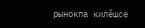рынокпа килĕшсе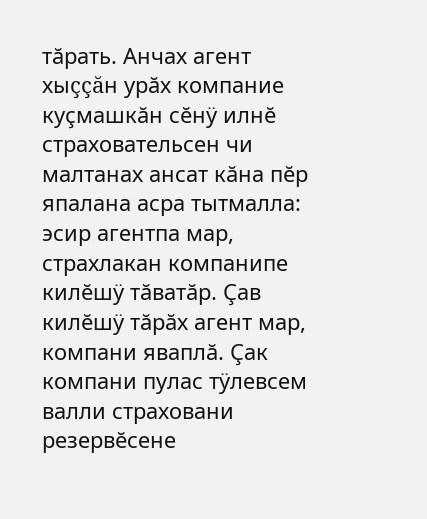тăрать. Анчах агент хыççăн урăх компание куçмашкăн сĕнÿ илнĕ страховательсен чи малтанах ансат кăна пĕр япалана асра тытмалла: эсир агентпа мар, страхлакан компанипе килĕшÿ тăватăр. Çав килĕшÿ тăрăх агент мар, компани яваплă. Çак компани пулас тÿлевсем валли страховани резервĕсене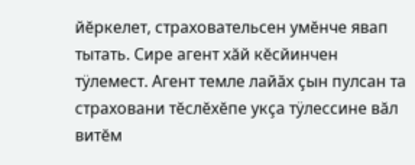йĕркелет, страховательсен умĕнче явап тытать. Сире агент хăй кĕсйинчен тÿлемест. Агент темле лайăх çын пулсан та страховани тĕслĕхĕпе укçа тÿлессине вăл витĕм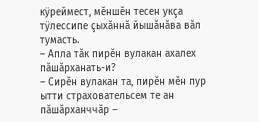кÿреймест, мĕншĕн тесен укçа тÿлессипе çыхăннă йышăнăва вăл тумасть.
– Апла тăк пирĕн вулакан ахалех пăшăрханать-и?
– Сирĕн вулакан та, пирĕн мĕн пур ытти страховательсем те ан пăшăрханччăр –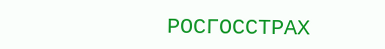РОСГОССТРАХ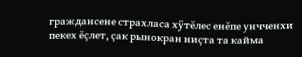граждансене страхласа хÿтĕлес енĕпе унчченхи пекех ĕçлет, çак рынокран ниçта та кайма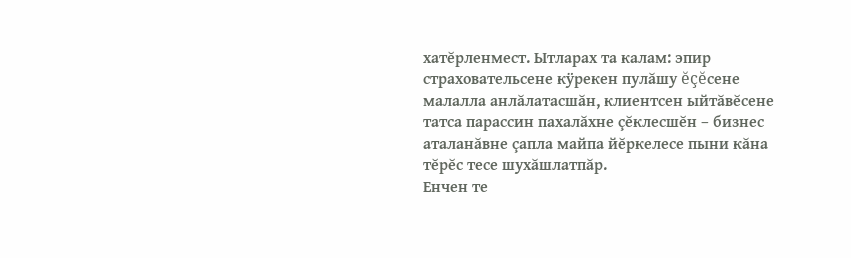хатĕрленмест. Ытларах та калам: эпир страховательсене кÿрекен пулăшу ĕçĕсене малалла анлăлатасшăн, клиентсен ыйтăвĕсене татса парассин пахалăхне çĕклесшĕн – бизнес аталанăвне çапла майпа йĕркелесе пыни кăна тĕрĕс тесе шухăшлатпăр.
Енчен те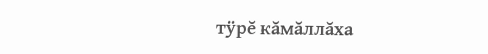тÿрĕ кăмăллăха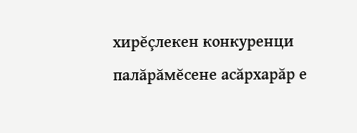хирĕçлекен конкуренци палăрăмĕсене асăрхарăр е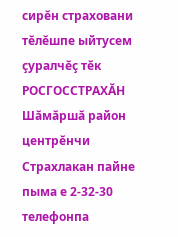сирĕн страховани тĕлĕшпе ыйтусем çуралчĕç тĕк РОСГОССТРАХĂН Шăмăршă район центрĕнчи Страхлакан пайне пыма е 2-32-30 телефонпа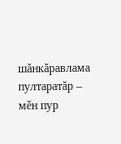шăнкăравлама пултаратăр – мĕн пур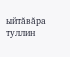ыйтăвăра туллин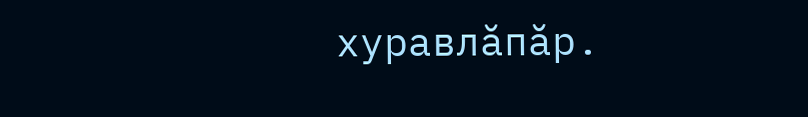хуравлăпăр.